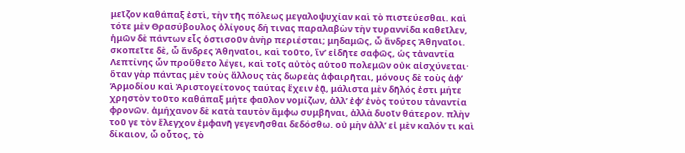μεῖζον καθάπαξ ἐστὶ, τὴν τῆς πόλεως μεγαλοψυχίαν καὶ τὸ πιστεύεσθαι. καὶ τότε μὲν Θρασύβουλος ὀλίγους δή τινας παραλαβὼν τὴν τυραννίδα καθεῖλεν, ἡμῶν δὲ πάντων εἷς ὁστισοῦν ἀνὴρ περιέσται; μηδαμῶς, ὦ ἄνδρες Ἀθηναῖοι. σκοπεῖτε δὲ, ὦ ἄνδρες Ἀθηναῖοι, καὶ τοῦτο, ἵνʼ εἰδῆτε σαφῶς, ὡς τἀναντία Λεπτίνης ὧν προὔθετο λέγει, καὶ τοῖς αὐτὸς αὑτοῦ πολεμῶν οὐκ αἰσχύνεται· ὅταν γὰρ πάντας μὲν τοὺς ἄλλους τὰς δωρεὰς ἀφαιρῆται, μόνους δὲ τοὺς ἀφʼ Ἁρμοδίου καὶ Ἀριστογείτονος ταύτας ἔχειν ἐᾷ, μάλιστα μὲν δῆλός ἐστι μήτε χρηστὸν τοῦτο καθάπαξ μήτε φαῦλον νομίζων, ἀλλʼ ἐφʼ ἑνὸς τούτου τἀναντία φρονῶν. ἀμήχανον δὲ κατὰ ταυτὸν ἄμφω συμβῆναι, ἀλλὰ δυοῖν θάτερον. πλὴν τοῦ γε τὸν ἔλεγχον ἐμφανῆ γεγενῆσθαι δεδόσθω. οὐ μὴν ἀλλʼ εἰ μὲν καλόν τι καὶ δίκαιον, ὦ οὗτος, τὸ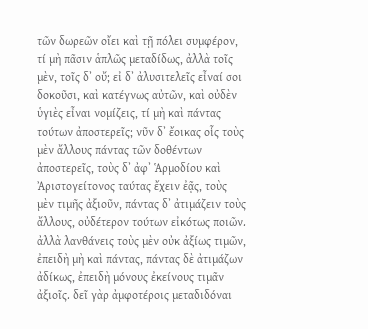τῶν δωρεῶν οἴει καὶ τῇ πόλει συμφέρον, τί μὴ πᾶσιν ἁπλῶς μεταδίδως, ἀλλὰ τοῖς μὲν, τοῖς δʼ οὔ; εἰ δʼ ἀλυσιτελεῖς εἶναί σοι δοκοῦσι, καὶ κατέγνως αὐτῶν, καὶ οὐδὲν ὑγιὲς εἶναι νομίζεις, τί μὴ καὶ πάντας τούτων ἀποστερεῖς; νῦν δʼ ἔοικας οἷς τοὺς μὲν ἄλλους πάντας τῶν δοθέντων ἀποστερεῖς, τοὺς δʼ ἀφʼ Ἁρμοδίου καὶ Ἀριστογείτονος ταύτας ἔχειν ἐᾷς, τοὺς μὲν τιμῆς ἀξιοῦν, πάντας δʼ ἀτιμάζειν τοὺς ἄλλους, οὐδέτερον τούτων εἰκότως ποιῶν. ἀλλὰ λανθάνεις τοὺς μὲν οὐκ ἀξίως τιμῶν, ἐπειδὴ μὴ καὶ πάντας, πάντας δὲ ἀτιμάζων ἀδίκως, ἐπειδὴ μόνους ἐκείνους τιμᾶν ἀξιοῖς. δεῖ γὰρ ἀμφοτέροις μεταδιδόναι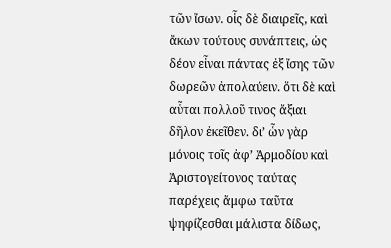τῶν ἴσων. οἷς δὲ διαιρεῖς, καὶ ἄκων τούτους συνάπτεις, ὡς δέον εἶναι πάντας ἐξ ἴσης τῶν δωρεῶν ἀπολαύειν. ὅτι δὲ καὶ αὗται πολλοῦ τινος ἄξιαι δῆλον ἐκεῖθεν. διʼ ὧν γὰρ μόνοις τοῖς ἀφʼ Ἁρμοδίου καὶ Ἀριστογείτονος ταύτας παρέχεις ἄμφω ταῦτα ψηφίζεσθαι μάλιστα δίδως,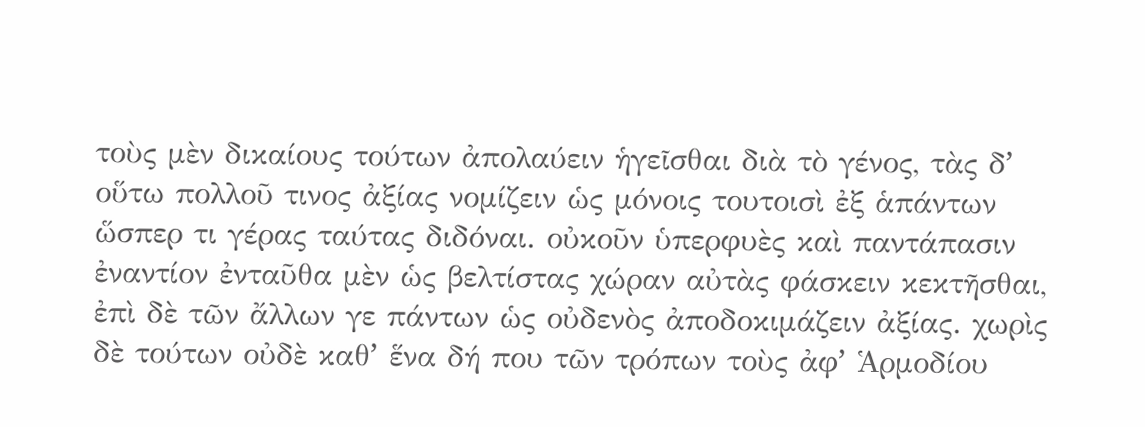τοὺς μὲν δικαίους τούτων ἀπολαύειν ἡγεῖσθαι διὰ τὸ γένος, τὰς δʼ οὕτω πολλοῦ τινος ἀξίας νομίζειν ὡς μόνοις τουτοισὶ ἐξ ἁπάντων ὥσπερ τι γέρας ταύτας διδόναι. οὐκοῦν ὑπερφυὲς καὶ παντάπασιν ἐναντίον ἐνταῦθα μὲν ὡς βελτίστας χώραν αὐτὰς φάσκειν κεκτῆσθαι, ἐπὶ δὲ τῶν ἄλλων γε πάντων ὡς οὐδενὸς ἀποδοκιμάζειν ἀξίας. χωρὶς δὲ τούτων οὐδὲ καθʼ ἕνα δή που τῶν τρόπων τοὺς ἀφʼ Ἁρμοδίου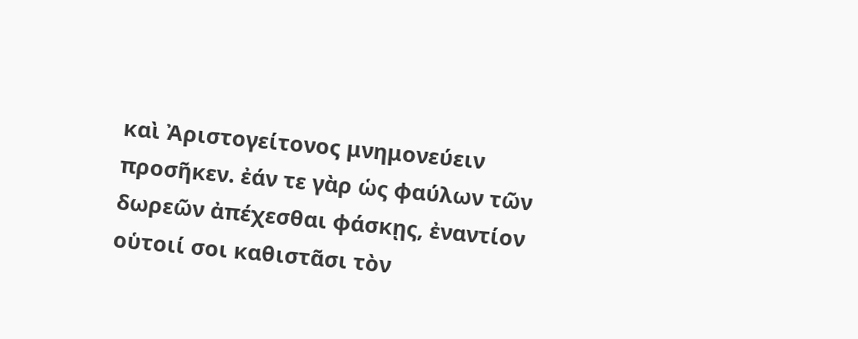καὶ Ἀριστογείτονος μνημονεύειν προσῆκεν. ἐάν τε γὰρ ὡς φαύλων τῶν δωρεῶν ἀπέχεσθαι φάσκῃς, ἐναντίον οὑτοιί σοι καθιστᾶσι τὸν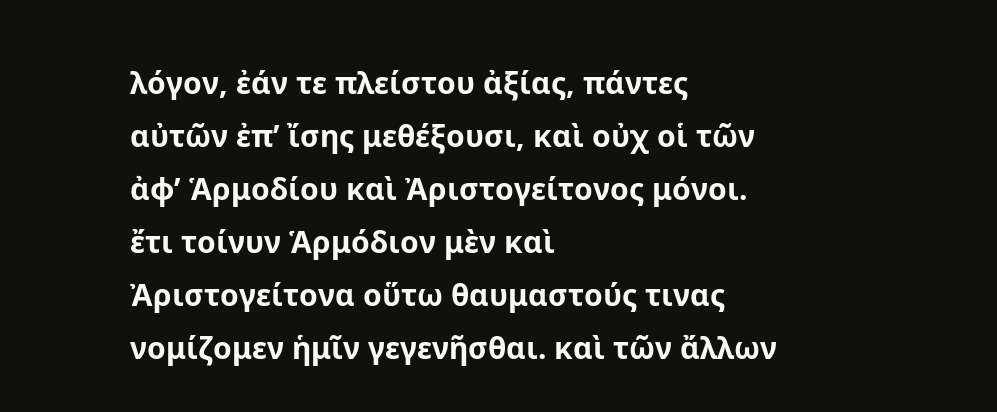λόγον, ἐάν τε πλείστου ἀξίας, πάντες αὐτῶν ἐπʼ ἴσης μεθέξουσι, καὶ οὐχ οἱ τῶν ἀφʼ Ἁρμοδίου καὶ Ἀριστογείτονος μόνοι. ἔτι τοίνυν Ἁρμόδιον μὲν καὶ Ἀριστογείτονα οὕτω θαυμαστούς τινας νομίζομεν ἡμῖν γεγενῆσθαι. καὶ τῶν ἄλλων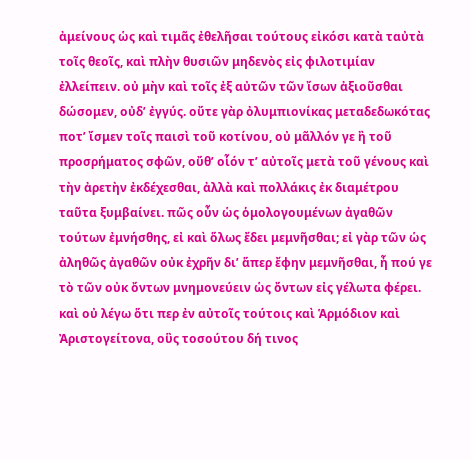ἀμείνους ὡς καὶ τιμᾶς ἐθελῆσαι τούτους εἰκόσι κατὰ ταὐτὰ τοῖς θεοῖς, καὶ πλὴν θυσιῶν μηδενὸς εἰς φιλοτιμίαν ἐλλείπειν. οὐ μὴν καὶ τοῖς ἐξ αὐτῶν τῶν ἴσων ἀξιοῦσθαι δώσομεν, οὐδʼ ἐγγύς. οὔτε γὰρ ὀλυμπιονίκας μεταδεδωκότας ποτʼ ἴσμεν τοῖς παισὶ τοῦ κοτίνου, οὐ μᾶλλόν γε ἢ τοῦ προσρήματος σφῶν, οὔθʼ οἷόν τʼ αὐτοῖς μετὰ τοῦ γένους καὶ τὴν ἀρετὴν ἐκδέχεσθαι, ἀλλὰ καὶ πολλάκις ἐκ διαμέτρου ταῦτα ξυμβαίνει. πῶς οὖν ὡς ὁμολογουμένων ἀγαθῶν τούτων ἐμνήσθης, εἰ καὶ ὅλως ἔδει μεμνῆσθαι; εἰ γὰρ τῶν ὡς ἀληθῶς ἀγαθῶν οὐκ ἐχρῆν διʼ ἅπερ ἔφην μεμνῆσθαι, ἦ πού γε τὸ τῶν οὐκ ὄντων μνημονεύειν ὡς ὄντων εἰς γέλωτα φέρει. καὶ οὐ λέγω ὅτι περ ἐν αὐτοῖς τούτοις καὶ Ἁρμόδιον καὶ Ἀριστογείτονα, οὓς τοσούτου δή τινος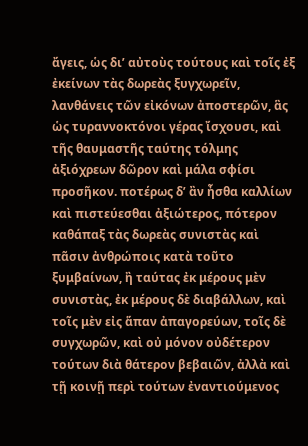ἄγεις, ὡς διʼ αὐτοὺς τούτους καὶ τοῖς ἐξ ἐκείνων τὰς δωρεὰς ξυγχωρεῖν, λανθάνεις τῶν εἰκόνων ἀποστερῶν, ἃς ὡς τυραννοκτόνοι γέρας ἴσχουσι, καὶ τῆς θαυμαστῆς ταύτης τόλμης ἀξιόχρεων δῶρον καὶ μάλα σφίσι προσῆκον. ποτέρως δʼ ἂν ἦσθα καλλίων καὶ πιστεύεσθαι ἀξιώτερος, πότερον καθάπαξ τὰς δωρεὰς συνιστὰς καὶ πᾶσιν ἀνθρώποις κατὰ τοῦτο ξυμβαίνων, ἢ ταύτας ἐκ μέρους μὲν συνιστὰς, ἐκ μέρους δὲ διαβάλλων, καὶ τοῖς μὲν εἰς ἅπαν ἀπαγορεύων, τοῖς δὲ συγχωρῶν, καὶ οὐ μόνον οὐδέτερον τούτων διὰ θάτερον βεβαιῶν, ἀλλὰ καὶ τῇ κοινῇ περὶ τούτων ἐναντιούμενος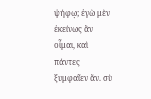ψήφῳ; ἐγὼ μὲν ἐκείνως ἂν οἶμαι, καὶ πάντες ξυμφαῖεν ἄν. σὺ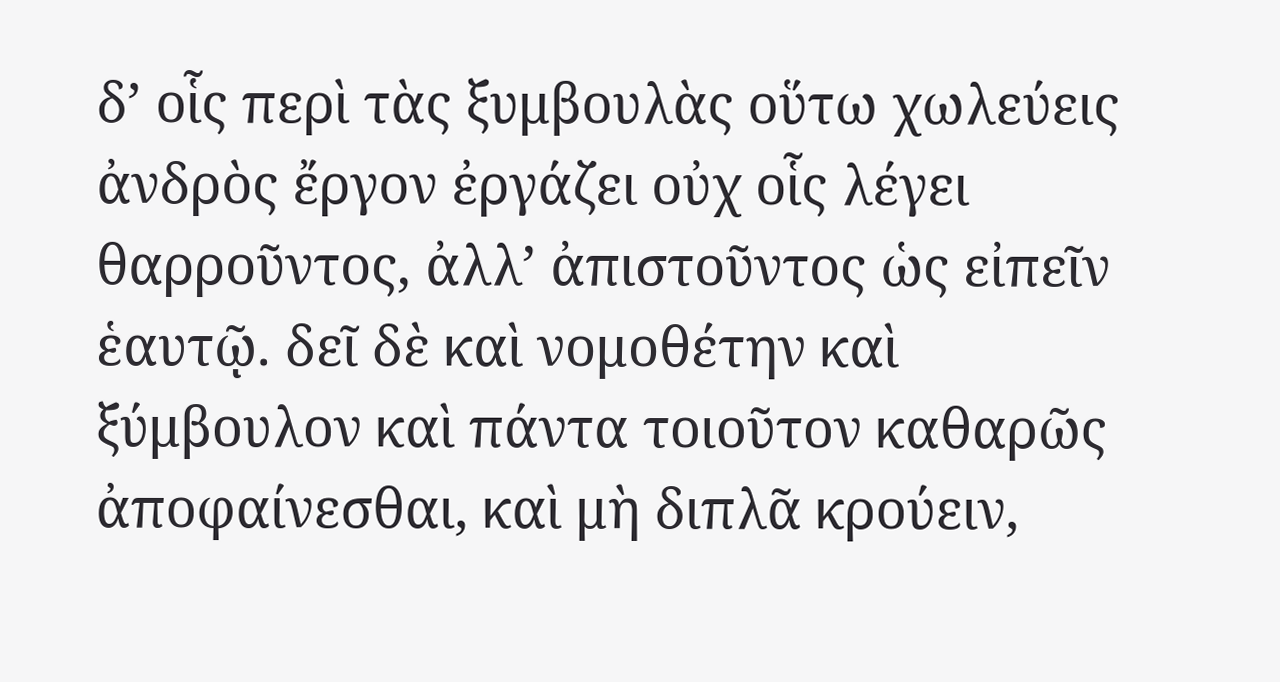δʼ οἷς περὶ τὰς ξυμβουλὰς οὕτω χωλεύεις ἀνδρὸς ἔργον ἐργάζει οὐχ οἷς λέγει θαρροῦντος, ἀλλʼ ἀπιστοῦντος ὡς εἰπεῖν ἑαυτῷ. δεῖ δὲ καὶ νομοθέτην καὶ ξύμβουλον καὶ πάντα τοιοῦτον καθαρῶς ἀποφαίνεσθαι, καὶ μὴ διπλᾶ κρούειν,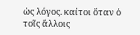ὡς λόγος. καίτοι ὅταν ὁ τοῖς ἄλλοις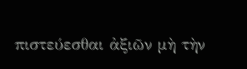πιστεύεσθαι ἀξιῶν μὴ τὴν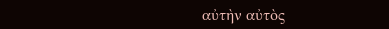αὐτὴν αὐτὸς